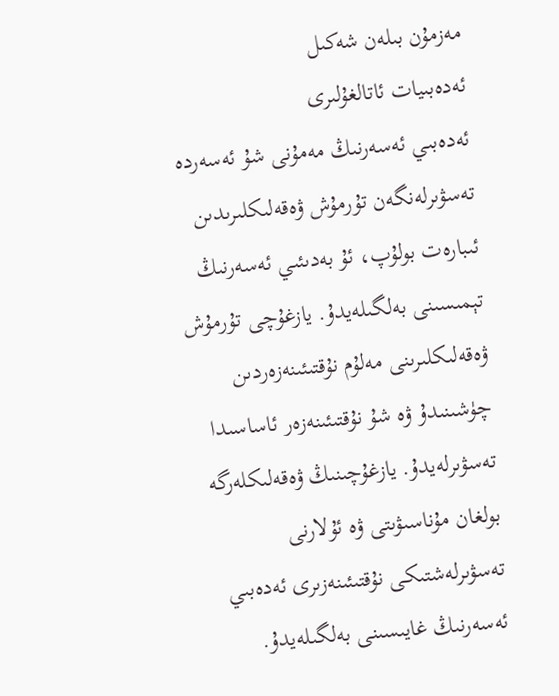مەزمۇن بىلەن شەكىل
ئەدەبىيات ئاتالغۇلىرى
ئەدەبىي ئەسەرنىڭ مەمۇنى شۇ ئەسەردە تەسۋىرلەنگەن تۇرمۇش ۋەقەلىكلىرىدىن ئىبارەت بولۇپ، ئۇ بەدىئىي ئەسەرنىڭ تېمىسىنى بەلگىلەيدۇ. يازغۇچى تۇرمۇش ۋەقەلىكلىرىنى مەلۇم نۇقتىئىنەزەردىن چۈشىنىدۇ ۋە شۇ نۇقتىئىنەزەر ئاساسىدا تەسۋىرلەيدۇ. يازغۇچىنىڭ ۋەقەلىكلەرگە بولغان مۇناسىۋىتى ۋە ئۇلارنى تەسۋىرلەشتىكى نۇقتىئىنەزىرى ئەدەبىي ئەسەرنىڭ غايىسىنى بەلگىلەيدۇ.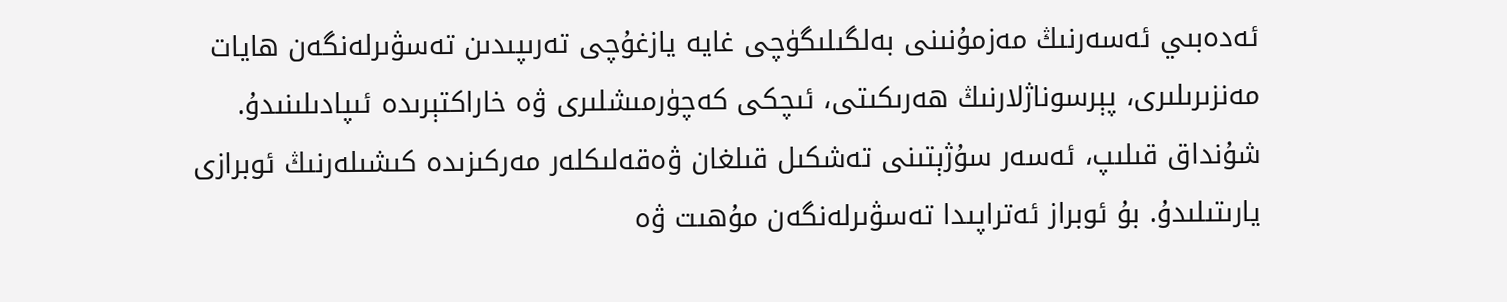ئەدەبىي ئەسەرنىڭ مەزمۇنىنى بەلگىلىگۈچى غايە يازغۇچى تەرىپىدىن تەسۋىرلەنگەن ھايات مەنزىرىلىرى، پېرسوناژلارنىڭ ھەرىكىتى، ئىچكى كەچۈرمىشلىرى ۋە خاراكتېرىدە ئىپادىلىنىدۇ. شۇنداق قىلىپ، ئەسەر سۇژېتىنى تەشكىل قىلغان ۋەقەلىكلەر مەركىزىدە كىشىلەرنىڭ ئوبرازى يارىتىلىدۇ. بۇ ئوبراز ئەتراپىدا تەسۋىرلەنگەن مۇھىت ۋە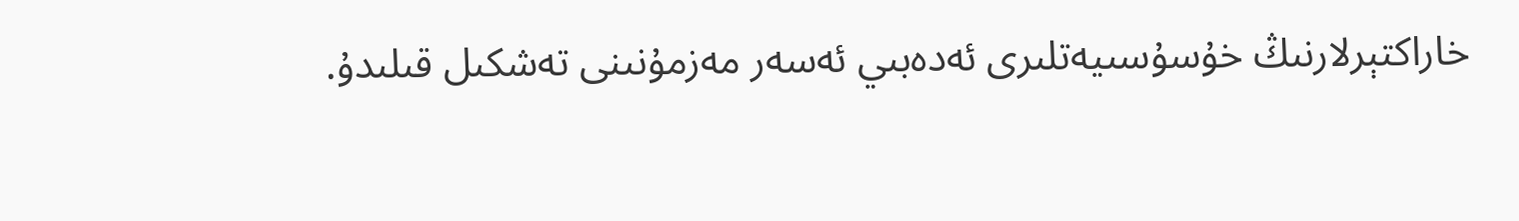خاراكتېرلارنىڭ خۇسۇسىيەتلىرى ئەدەبىي ئەسەر مەزمۇنىنى تەشكىل قىلىدۇ.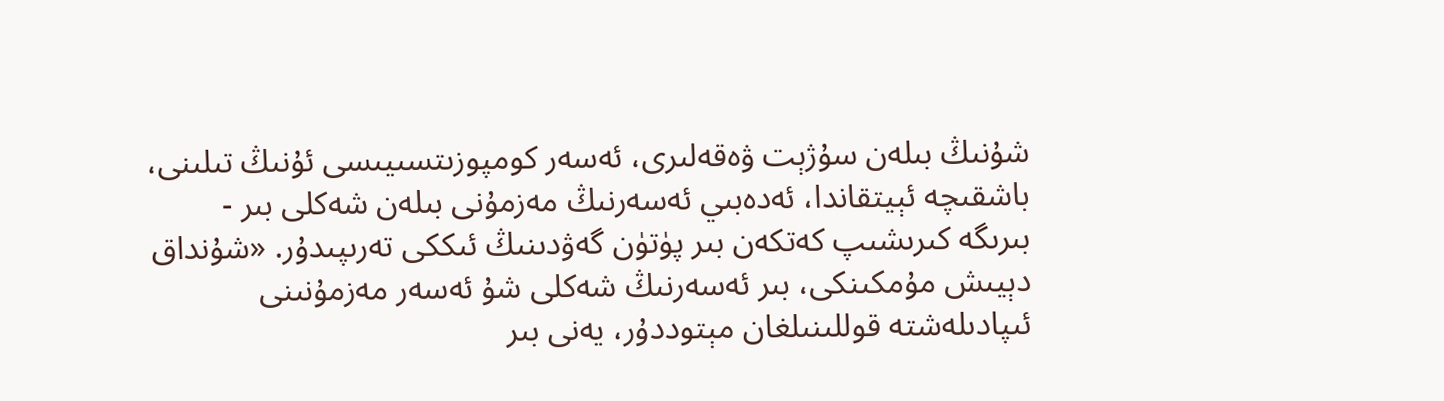شۇنىڭ بىلەن سۇژېت ۋەقەلىرى، ئەسەر كومپوزىتسىيىسى ئۇنىڭ تىلىنى، باشقىچە ئېيتقاندا، ئەدەبىي ئەسەرنىڭ مەزمۇنى بىلەن شەكلى بىر - بىرىگە كىرىشىپ كەتكەن بىر پۈتۈن گەۋدىنىڭ ئىككى تەرىپىدۇر. «شۇنداق دېيىش مۇمكىنكى، بىر ئەسەرنىڭ شەكلى شۇ ئەسەر مەزمۇنىنى ئىپادىلەشتە قوللىنىلغان مېتوددۇر، يەنى بىر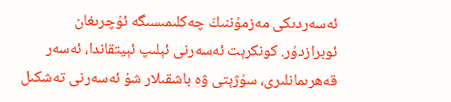ئەسەردىكى مەزمۇننىڭ چەكلىمىسىگە ئۇچرىغان ئوبرازدۇر. كونكرېت ئەسەرنى ئېلىپ ئېيتقاندا، ئەسەر قەھرىمانلىرى، سۇژېتى ۋە باشقىلار شۇ ئەسەرنى تەشكىل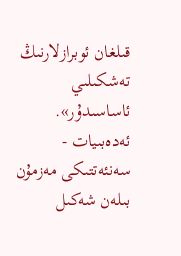قىلغان ئوبرازلارنىڭ تەشكىلىي ئاساسىدۇر».
ئەدەبىيات - سەنئەتتىكى مەزمۇن بىلەن شەكىل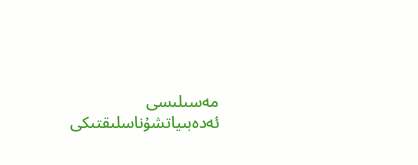مەسىلىسى ئەدەبىياتشۇناسلىقتىكى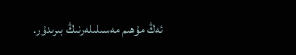ئەڭ مۇھىم مەسىلىلەرنىڭ بىرىدۇر.